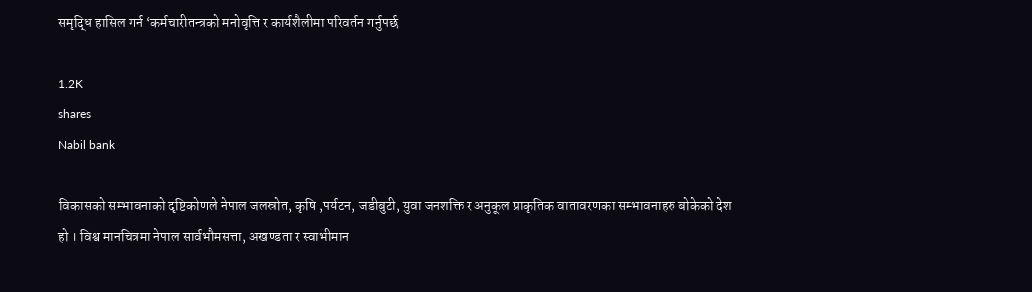समृद्धि हासिल गर्न ‘कर्मचारीतन्त्रको मनोवृत्ति र कार्यशैलीमा परिवर्तन गर्नुपर्छ

1.2K
shares
Nabil bank

विकासको सम्भावनाको दृष्टिकोणले नेपाल जलस्रोत, कृषि ,पर्यटन, जडीबुटी, युवा जनशक्ति र अनुकूल प्राकृतिक वातावरणका सम्भावनाहरु बोकेको देश हो । विश्व मानचित्रमा नेपाल सार्वभौमसत्ता, अखण्डता र स्वाभीमान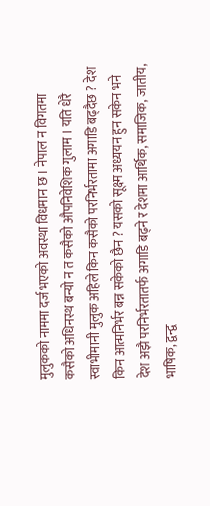मुलुकको नाममा दर्ज भएको अवस्था विधमान छ । नेपाल न विगतमा कसैको अधिनस्थ बन्यो न त कसैको औपनिवेशिक गुलाम । यति धेरै स्वाभीमानी मुलुक अहिले किन कसैको परनिर्भरतामा अगाडि बढ्दैछ ? देश किन आत्मनिर्भर बन्न सकेको छैन ? यसको सूक्ष्म अध्ययन हुन सकेन भने देश अझै परनिर्भरतातर्फ अगाडि बढ्ने र देशमा आर्थिक, समाजिक, जातीय, भाषिक, द्वन्द्व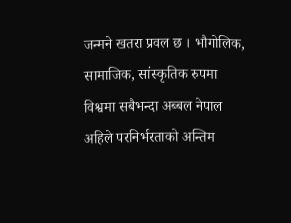जन्मने खतरा प्रवल छ । भौगोलिक, सामाजिक, सांस्कृतिक रुपमा विश्वमा सबैभन्दा अब्बल नेपाल अहिले परनिर्भरताको अन्तिम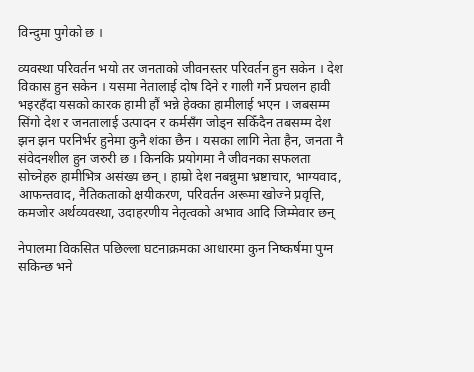विन्दुमा पुगेको छ ।

व्यवस्था परिवर्तन भयो तर जनताको जीवनस्तर परिवर्तन हुन सकेन । देश विकास हुन सकेन । यसमा नेतालाई दोष दिने र गाली गर्ने प्रचलन हावी भइरहँदा यसको कारक हामी हौं भन्ने हेक्का हामीलाई भएन । जबसम्म सिंगो देश र जनतालाई उत्पादन र कर्मसँग जोड्न सकिँदैन तबसम्म देश झन झन परनिर्भर हुनेमा कुनै शंका छैन । यसका लागि नेता हैन, जनता नै संवेदनशील हुन जरुरी छ । किनकि प्रयोगमा नै जीवनका सफलता सोच्नेहरु हामीभित्र असंख्य छन् । हाम्रो देश नबन्नुमा भ्रष्टाचार, भाग्यवाद, आफन्तवाद, नैतिकताको क्षयीकरण, परिवर्तन अरूमा खोज्ने प्रवृत्ति, कमजोर अर्थव्यवस्था, उदाहरणीय नेतृत्वको अभाव आदि जिम्मेवार छन्

नेपालमा विकसित पछिल्ला घटनाक्रमका आधारमा कुन निष्कर्षमा पुग्न सकिन्छ भने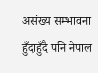असंख्य सम्भावना हुँदाहुँदै पनि नेपाल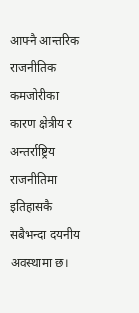आफ्नै आन्तरिक राजनीतिक कमजोरीका कारण क्षेत्रीय र अन्तर्राष्ट्रिय राजनीतिमा इतिहासकै सबैभन्दा दयनीय अवस्थामा छ।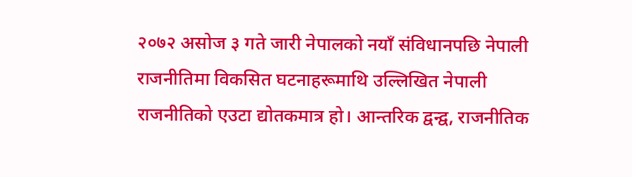२०७२ असोज ३ गते जारी नेपालको नयाँ संविधानपछि नेपाली राजनीतिमा विकसित घटनाहरूमाथि उल्लिखित नेपाली राजनीतिको एउटा द्योतकमात्र हो। आन्तरिक द्वन्द्व, राजनीतिक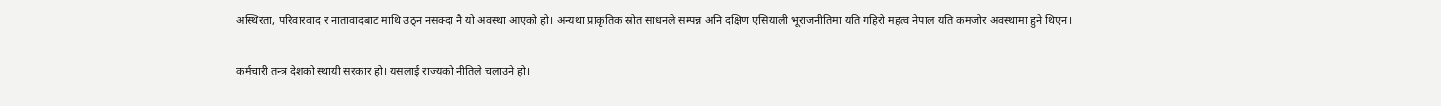अस्थिरता, परिवारवाद र नातावादबाट माथि उठ्न नसक्दा नै यो अवस्था आएको हो। अन्यथा प्राकृतिक स्रोत साधनले सम्पन्न अनि दक्षिण एसियाली भूराजनीतिमा यति गहिरो महत्व नेपाल यति कमजोर अवस्थामा हुने थिएन।

कर्मचारी तन्त्र देशको स्थायी सरकार हो। यसलाई राज्यको नीतिले चलाउने हो।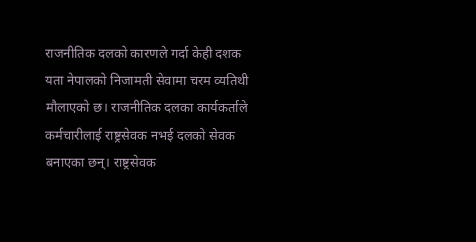राजनीतिक दलको कारणले गर्दा केही दशक यता नेपालको निजामती सेवामा चरम व्यतिथी मौलाएको छ। राजनीतिक दलका कार्यकर्ताले कर्मचारीलाई राष्ट्रसेवक नभई दलको सेवक बनाएका छन्। राष्ट्रसेवक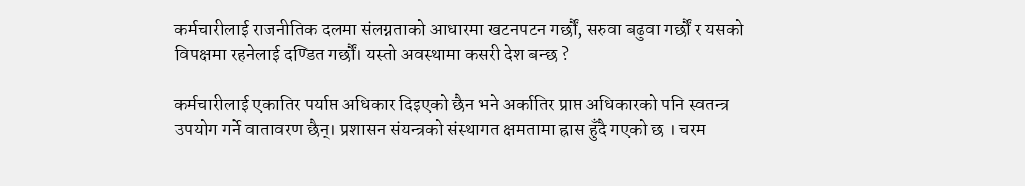कर्मचारीलाई राजनीतिक दलमा संलग्नताको आधारमा खटनपटन गर्छौं, सरुवा बढुवा गर्छौं र यसको विपक्षमा रहनेलाई दण्डित गर्छौं। यस्तो अवस्थामा कसरी देश बन्छ ?

कर्मचारीलाई एकातिर पर्याप्त अधिकार दिइएको छैन भने अर्कातिर प्राप्त अधिकारको पनि स्वतन्त्र उपयोग गर्ने वातावरण छैन्। प्रशासन संयन्त्रको संस्थागत क्षमतामा ह्रास हुँदै गएको छ । चरम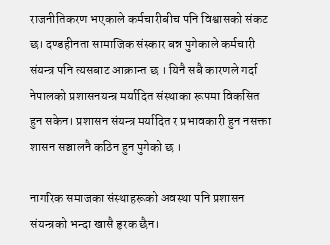राजनीतिकरण भएकाले कर्मचारीबीच पनि विश्वासको संकट छ। दण्डहीनता सामाजिक संस्कार बन्न पुगेकाले कर्मचारी संयन्त्र पनि त्यसबाट आक्रान्त छ । यिनै सबै कारणले गर्दा नेपालको प्रशासनयन्त्र मर्यादित संस्थाका रूपमा विकसित हुन सकेन। प्रशासन संयन्त्र मर्यादित र प्रभावकारी हुन नसक्ता शासन सञ्चालनै कठिन हुन पुगेको छ ।

नागरिक समाजका संस्थाहरूको अवस्था पनि प्रशासन संयन्त्रको भन्दा खासै हृरक छैन।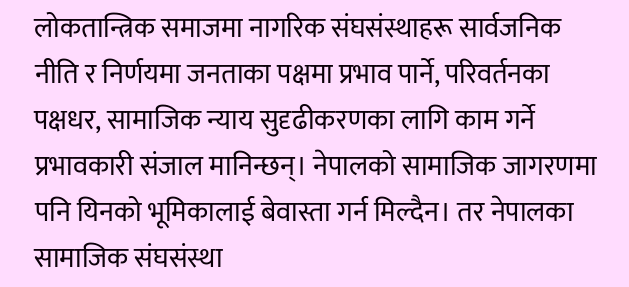लोकतान्त्रिक समाजमा नागरिक संघसंस्थाहरू सार्वजनिक नीति र निर्णयमा जनताका पक्षमा प्रभाव पार्ने, परिवर्तनका पक्षधर, सामाजिक न्याय सुदृढीकरणका लागि काम गर्ने प्रभावकारी संजाल मानिन्छन्। नेपालको सामाजिक जागरणमा पनि यिनको भूमिकालाई बेवास्ता गर्न मिल्दैन। तर नेपालका सामाजिक संघसंस्था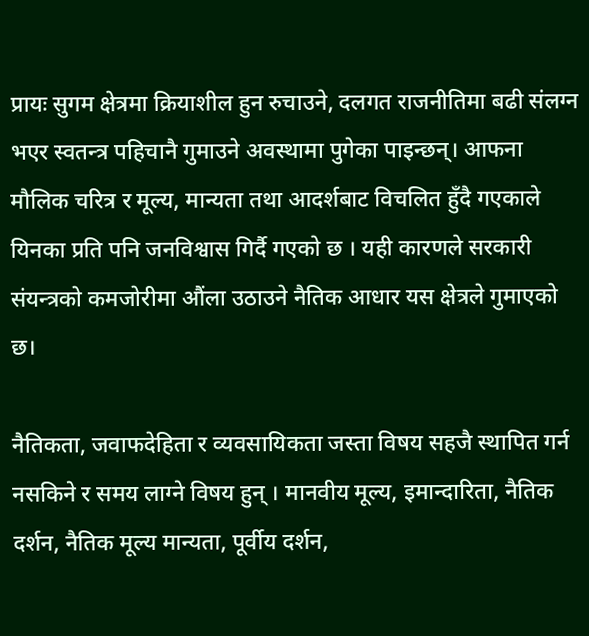प्रायः सुगम क्षेत्रमा क्रियाशील हुन रुचाउने, दलगत राजनीतिमा बढी संलग्न भएर स्वतन्त्र पहिचानै गुमाउने अवस्थामा पुगेका पाइन्छन्। आफना मौलिक चरित्र र मूल्य, मान्यता तथा आदर्शबाट विचलित हुँदै गएकाले यिनका प्रति पनि जनविश्वास गिर्दै गएको छ । यही कारणले सरकारी संयन्त्रको कमजोरीमा औंला उठाउने नैतिक आधार यस क्षेत्रले गुमाएको छ।

नैतिकता, जवाफदेहिता र व्यवसायिकता जस्ता विषय सहजै स्थापित गर्न नसकिने र समय लाग्ने विषय हुन् । मानवीय मूल्य, इमान्दारिता, नैतिक दर्शन, नैतिक मूल्य मान्यता, पूर्वीय दर्शन,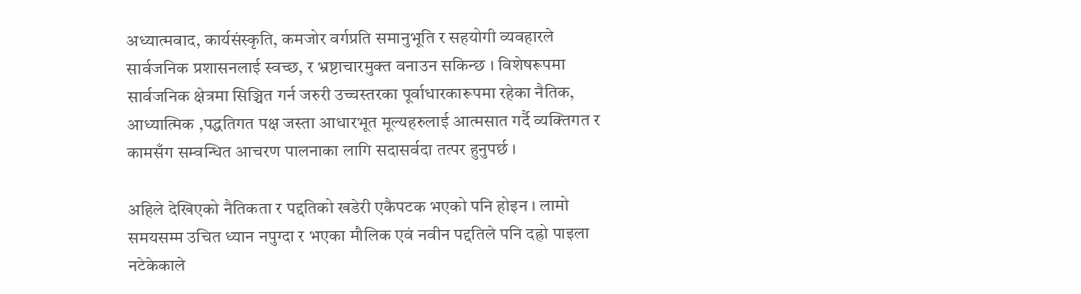अध्यात्मवाद, कार्यसंस्कृति, कमजोर वर्गप्रति समानुभूति र सहयोगी व्यवहारले सार्वजनिक प्रशासनलाई स्वच्छ, र भ्रष्टाचारमुक्त वनाउन सकिन्छ । विशेषरूपमा सार्वजनिक क्षेत्रमा सिञ्चित गर्न जरुरी उच्चस्तरका पूर्वाधारकारूपमा रहेका नैतिक, आध्यात्मिक ,पद्धतिगत पक्ष जस्ता आधारभूत मूल्यहरुलाई आत्मसात गर्दै व्यक्तिगत र कामसँग सम्वन्धित आचरण पालनाका लागि सदासर्वदा तत्पर हुनुपर्छ ।

अहिले देखिएको नैतिकता र पद्दतिको खडेरी एकैपटक भएको पनि होइन । लामो समयसम्म उचित ध्यान नपुग्दा र भएका मौलिक एवं नवीन पद्दतिले पनि दह्रो पाइला नटेकेकाले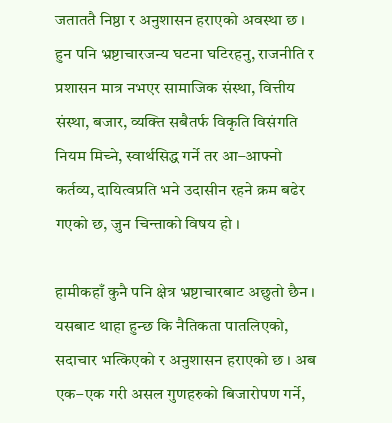जताततै निष्ठा र अनुशासन हराएको अवस्था छ । हुन पनि भ्रष्टाचारजन्य घटना घटिरहनु, राजनीति र प्रशासन मात्र नभएर सामाजिक संस्था, वित्तीय संस्था, बजार, व्यक्ति सबैतर्फ विकृति विसंगति नियम मिच्ने, स्वार्थसिद्ध गर्ने तर आ–आफ्नो कर्तव्य, दायित्वप्रति भने उदासीन रहने क्रम बढेर गएको छ, जुन चिन्ताको विषय हो ।

हामीकहाँ कुनै पनि क्षेत्र भ्रष्टाचारबाट अछुतो छैन । यसबाट थाहा हुन्छ कि नैतिकता पातलिएको, सदाचार भत्किएको र अनुशासन हराएको छ । अब एक–एक गरी असल गुणहरुको बिजारोपण गर्ने,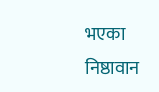भएका निष्ठावान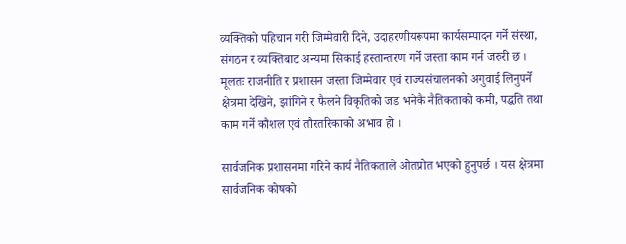व्यक्तिको पहिचान गरी जिम्मेवारी दिने, उदाहरणीयरूपमा कार्यसम्पादन गर्ने संस्था, संगठन र व्यक्तिबाट अन्यमा सिकाई हस्तान्तरण गर्ने जस्ता काम गर्न जरुरी छ । मूलतः राजनीति र प्रशासन जस्ता जिम्मेवार एवं राज्यसंचालनको अगुवाई लिनुपर्ने क्षेत्रमा देखिने, झांगिने र फैलने विकृतिको जड भनेकै नैतिकताको कमी, पद्धति तथा काम गर्ने कौशल एवं तौरतरिकाको अभाव हो ।

सार्वजनिक प्रशासनमा गरिने कार्य नैतिकताले ओतप्रोत भएको हुनुपर्छ । यस क्षेत्रमा सार्वजनिक कोषको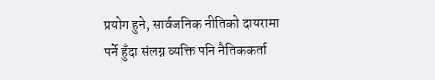प्रयोग हुने, सार्वजनिक नीतिको दायरामा पर्ने हुँदा संलग्न व्यक्ति पनि नैतिककर्ता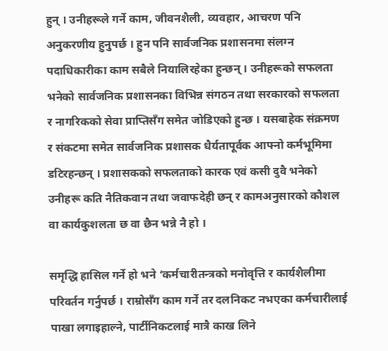हुन् । उनीहरूले गर्ने काम, जीवनशैली, व्यवहार, आचरण पनि अनुकरणीय हुनुपर्छ । हुन पनि सार्वजनिक प्रशासनमा संलग्न पदाधिकारीका काम सबैले नियालिरहेका हुन्छन् । उनीहरूको सफलता भनेको सार्वजनिक प्रशासनका विभिन्न संगठन तथा सरकारको सफलता र नागरिकको सेवा प्राप्तिसँग समेत जोडिएको हुन्छ । यसबाहेक संक्रमण र संकटमा समेत सार्वजनिक प्रशासक धैर्यतापूर्वक आफ्नो कर्मभूमिमा डटिरहन्छन् । प्रशासकको सफलताको कारक एवं कसी दुवै भनेको उनीहरू कति नैतिकवान तथा जवाफदेही छन् र कामअनुसारको कौशल वा कार्यकुशलता छ वा छैन भन्ने नै हो ।

समृद्धि हासिल गर्ने हो भने ‘कर्मचारीतन्त्रको मनोवृत्ति र कार्यशैलीमा परिवर्तन गर्नुपर्छ । राम्रोसँग काम गर्ने तर दलनिकट नभएका कर्मचारीलाई पाखा लगाइहाल्ने, पार्टीनिकटलाई मात्रै काख लिने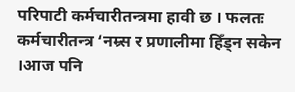परिपाटी कर्मचारीतन्त्रमा हावी छ । फलतः कर्मचारीतन्त्र ‘नम्र्स र प्रणालीमा हिँड्न सकेन ।आज पनि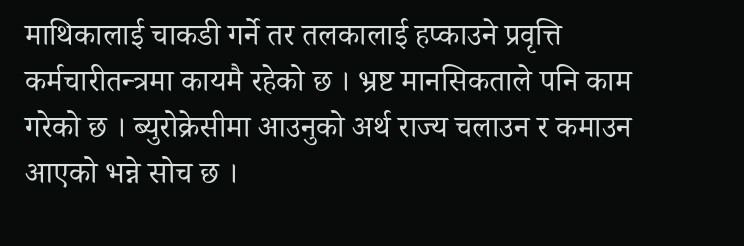माथिकालाई चाकडी गर्ने तर तलकालाई हप्काउने प्रवृत्ति कर्मचारीतन्त्रमा कायमै रहेको छ । भ्रष्ट मानसिकताले पनि काम गरेको छ । ब्युरोक्रेसीमा आउनुको अर्थ राज्य चलाउन र कमाउन आएको भन्ने सोच छ ।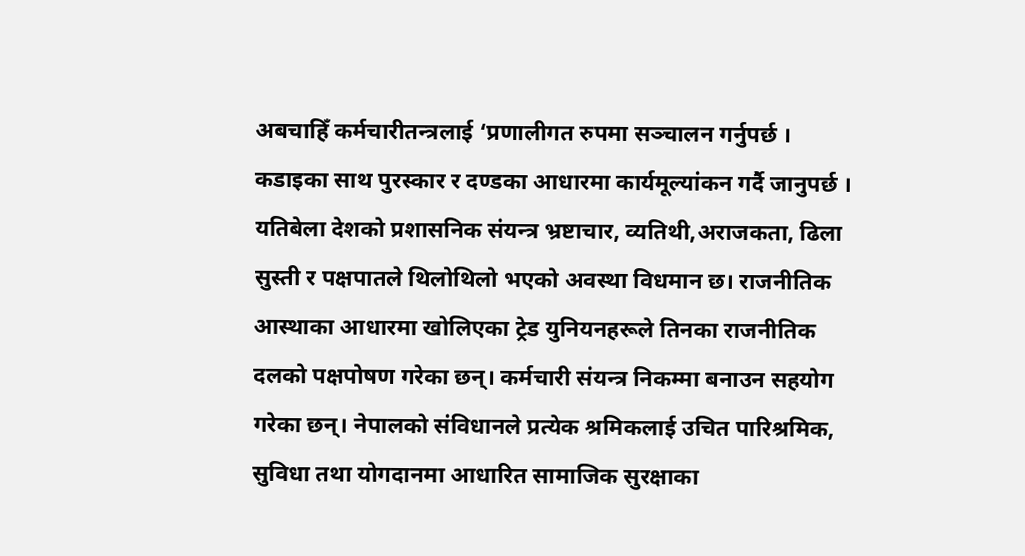अबचाहिँ कर्मचारीतन्त्रलाई ‘प्रणालीगत रुपमा सञ्चालन गर्नुपर्छ । कडाइका साथ पुरस्कार र दण्डका आधारमा कार्यमूल्यांकन गर्दै जानुपर्छ । यतिबेला देशको प्रशासनिक संयन्त्र भ्रष्टाचार, व्यतिथी,अराजकता, ढिला सुस्ती र पक्षपातले थिलोथिलो भएको अवस्था विधमान छ। राजनीतिक आस्थाका आधारमा खोलिएका ट्रेड युनियनहरूले तिनका राजनीतिक दलको पक्षपोषण गरेका छन्। कर्मचारी संयन्त्र निकम्मा बनाउन सहयोग गरेका छन्। नेपालको संविधानले प्रत्येक श्रमिकलाई उचित पारिश्रमिक, सुविधा तथा योगदानमा आधारित सामाजिक सुरक्षाका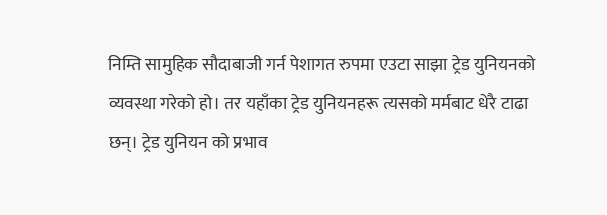निम्ति सामुहिक सौदाबाजी गर्न पेशागत रुपमा एउटा साझा ट्रेड युनियनको व्यवस्था गरेको हो। तर यहाँका ट्रेड युनियनहरू त्यसको मर्मबाट धेरै टाढा छन्। ट्रेड युनियन को प्रभाव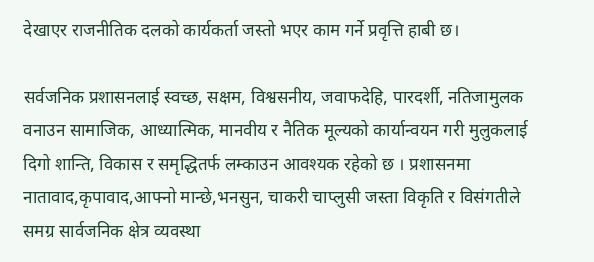देखाएर राजनीतिक दलको कार्यकर्ता जस्तो भएर काम गर्ने प्रवृत्ति हाबी छ।

सर्वजनिक प्रशासनलाई स्वच्छ, सक्षम, विश्वसनीय, जवाफदेहि, पारदर्शी, नतिजामुलक वनाउन सामाजिक, आध्यात्मिक, मानवीय र नैतिक मूल्यको कार्यान्वयन गरी मुलुकलाई दिगो शान्ति, विकास र समृद्धितर्फ लम्काउन आवश्यक रहेको छ । प्रशासनमा नातावाद,कृपावाद,आफ्नो मान्छे,भनसुन, चाकरी चाप्लुसी जस्ता विकृति र विसंगतीले समग्र सार्वजनिक क्षेत्र व्यवस्था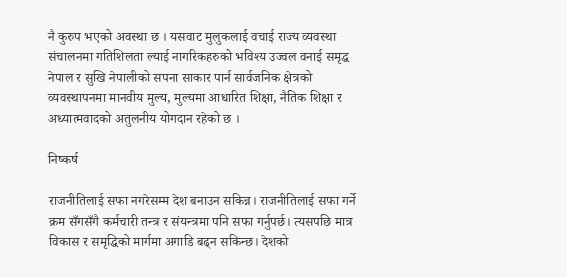नै कुरुप भएको अवस्था छ । यसवाट मुलुकलाई वचाई राज्य व्यवस्था संचालनमा गतिशिलता ल्याई नागरिकहरुको भविश्य उज्वल वनाई समृद्ध नेपाल र सुखि नेपालीको सपना साकार पार्न सार्वजनिक क्षेत्रको व्यवस्थापनमा मानवीय मुल्य, मुल्यमा आधारित शिक्षा, नैतिक शिक्षा र अध्यात्मवादको अतुलनीय योगदान रहेको छ ।

निष्कर्ष

राजनीतिलाई सफा नगरेसम्म देश बनाउन सकिन्न। राजनीतिलाई सफा गर्ने क्रम सँगसँगै कर्मचारी तन्त्र र संयन्त्रमा पनि सफा गर्नुपर्छ। त्यसपछि मात्र विकास र समृद्धिको मार्गमा अगाडि बढ्न सकिन्छ। देशको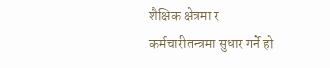शैक्षिक क्षेत्रमा र कर्मचारीतन्त्रमा सुधार गर्ने हो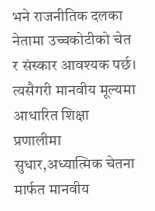भने राजनीतिक दलका नेतामा उच्चकोटीको चेत र संस्कार आवश्यक पर्छ। त्यसैगरी मानवीय मूल्यमा आधारित शिक्षा प्रणालीमा सुधार,अध्यात्मिक चेतना मार्फत मानवीय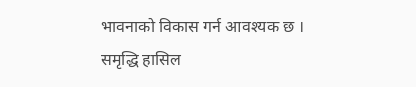भावनाको विकास गर्न आवश्यक छ । समृद्धि हासिल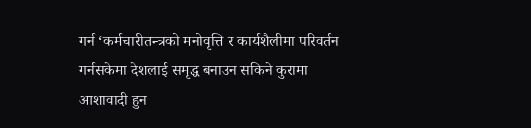गर्न ‘कर्मचारीतन्त्रको मनोवृत्ति र कार्यशैलीमा परिवर्तन गर्नसकेमा देशलाई समृद्ध बनाउन सकिने कुरामा आशावादी हुन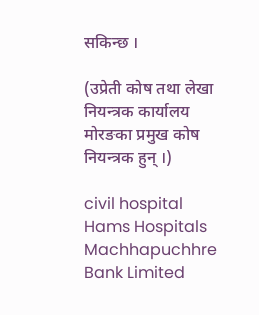सकिन्छ ।

(उप्रेती कोष तथा लेखा नियन्त्रक कार्यालय मोरङका प्रमुख कोष नियन्त्रक हुन् ।)

civil hospital
Hams Hospitals
Machhapuchhre Bank Limited